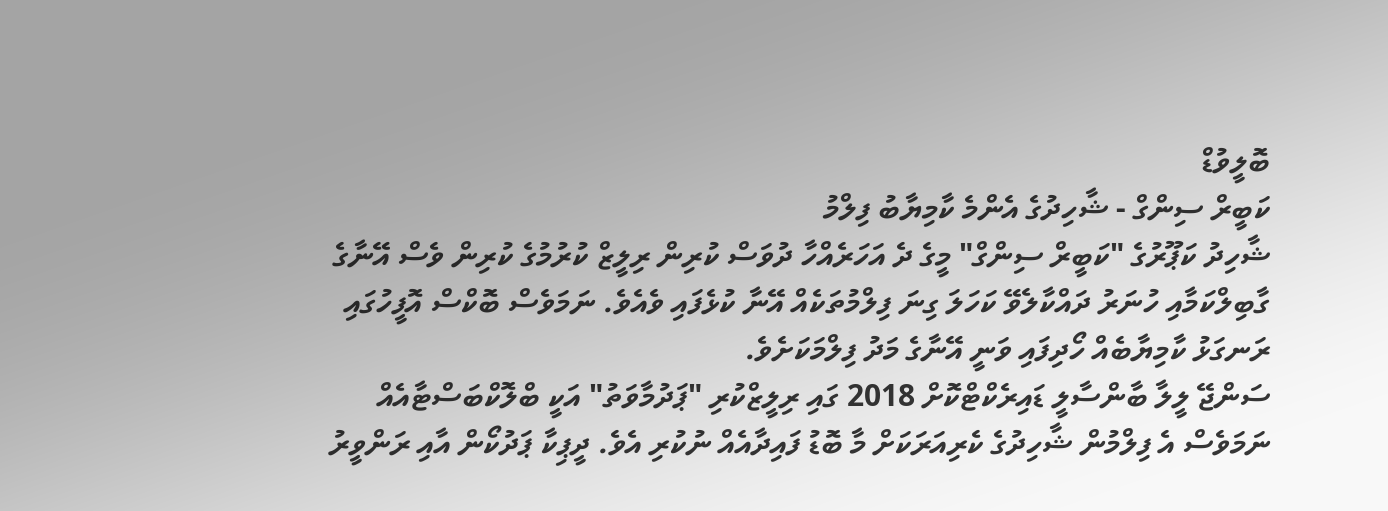ބޮލީވުޑް
ކަބީރް ސިންގް - ޝާހިދުގެ އެންމެ ކާމިޔާބު ފިލްމު
ޝާހިދު ކަޕޫރުގެ "ކަބީރް ސިންގް" މީގެ ދެ އަހަރެއްހާ ދުވަސް ކުރިން ރިލީޒް ކުރުމުގެ ކުރިން ވެސް އޭނާގެ ގާބިލްކަމާއި ހުނަރު ދައްކާލެވޭ ކަހަލަ ގިނަ ފިލްމުތަކެއް އޭނާ ކުޅެފައި ވެއެވެ. ނަމަވެސް ބޮކްސް އޮފީހުގައި ރަނގަޅު ކާމިޔާބެއް ހޯދިފައި ވަނީ އޭނާގެ މަދު ފިލްމަކަށެވެ.
ސަންޖޭ ލީލާ ބާންސާލީ ޑައިރެކްޓްކޮށް 2018 ގައި ރިލީޒްކުރި "ޕަދުމާވަތު" އަކީ ބްލޮކްބަސްޓާއެއް ނަމަވެސް އެ ފިލްމުން ޝާހިދުގެ ކެރިއަރަކަށް މާ ބޮޑު ފައިދާއެއް ނުކުރި އެވެ. ދީޕިކާ ޕަދުކޯން އާއި ރަންވީރު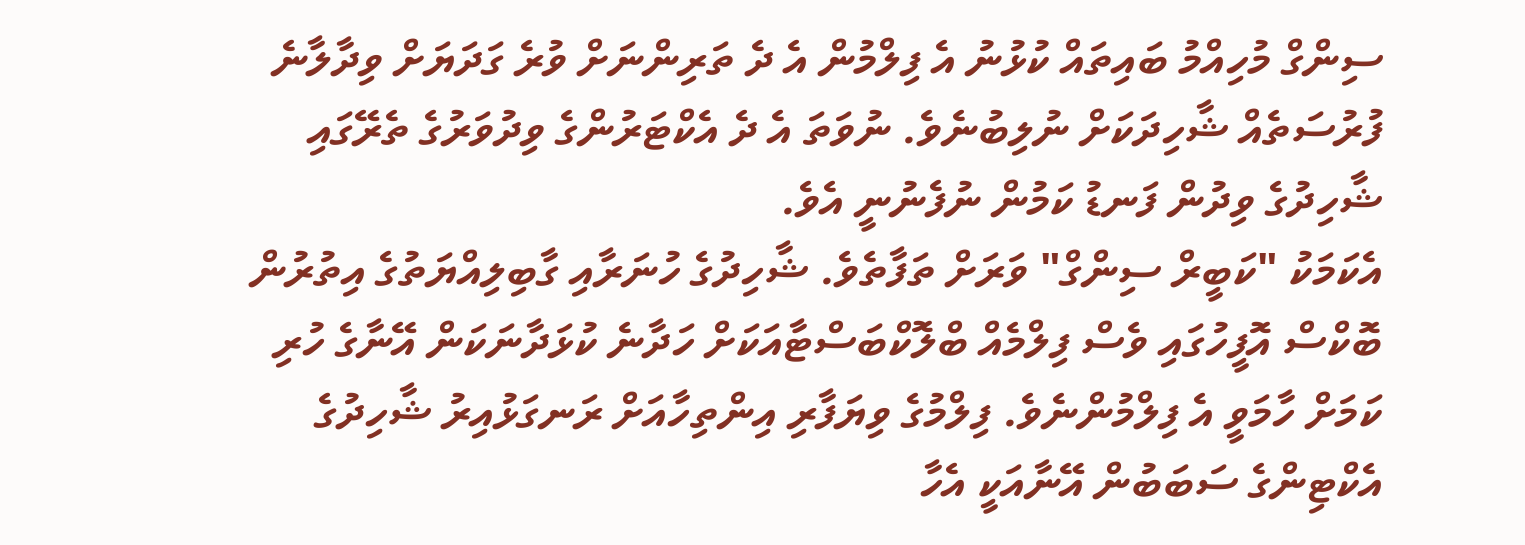ސިންގް މުހިއްމު ބައިތައް ކުޅުނު އެ ފިލްމުން އެ ދެ ތަރިންނަށް ވުރެ ގަދަޔަށް ވިދާލާނެ ފުރުސަތެއް ޝާހިދަކަށް ނުލިބުނެވެ. ނުވަތަ އެ ދެ އެކްޓަރުންގެ ވިދުވަރުގެ ތެރޭގައި ޝާހިދުގެ ވިދުން ފަނޑު ކަމުން ނުފެނުނީ އެވެ.
އެކަމަކު "ކަބީރް ސިންގް" ވަރަށް ތަފާތެވެ. ޝާހިދުގެ ހުނަރާއި ގާބިލިއްޔަތުގެ އިތުރުން ބޮކްސް އޮފީހުގައި ވެސް ފިލްމެއް ބްލޮކްބަސްޓާއަކަށް ހަދާނެ ކުޅަދާނަކަން އޭނާގެ ހުރި ކަމަށް ހާމަވީ އެ ފިލްމުންނެވެ. ފިލްމުގެ ވިޔަފާރި އިންތިހާއަށް ރަނގަޅުއިރު ޝާހިދުގެ އެކްޓިންގެ ސަބަބުން އޭނާއަކީ އެހާ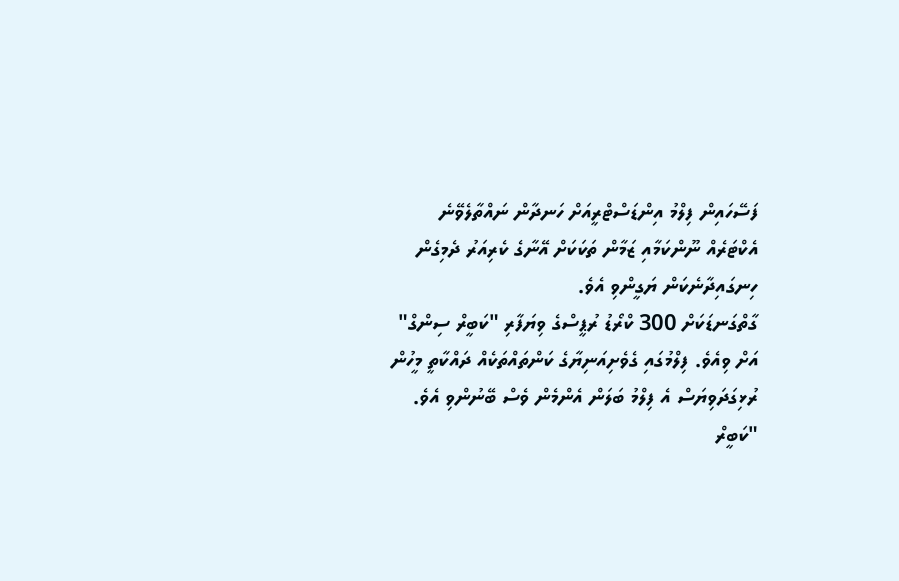ފަސޭހައިން ފިލްމު އިންޑަސްޓްރީއަށް ހަނދާން ނައްތާލެވޭނެ އެކްޓަރެއް ނޫންކަމާއި ޒަމާން ތަކަކަށް އޭނާގެ ކެރިއަރު ދެމިގެން ހިނގައިދާނެކަން ޔަގީންވި އެވެ.
ގާތްގަނޑަކަށް 300 ކްރޯޑު ރުޕީސްގެ ވިޔަފާރި "ކަބީރް ސިންގް" އަށް ވިއެވެ. ފިލްމުގައި ގެވެށިއަނިޔާގެ ކަންތައްތަކެއް ދައްކާތީ މީހުން ރުޅިގަދަވިޔަސް އެ ފިލްމު ބަލަން އެންމެން ވެސް ބޭނުންވި އެވެ.
"ކަބީރް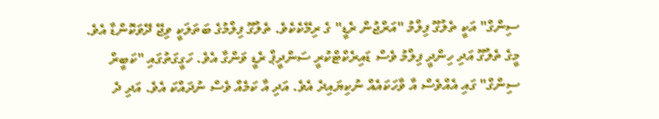ސިންގް" އަކީ ތެލުގޫ ފިލްމު "އަރްޖުން ރެޑީ" ގެ ރިމޭކެކެވެ. ތެލުގޫ ފިލްމުގެ ބަތަލަކީ ވިޖޭ ދޭވަކޮންޑާ އެވެ. މީގެ ތެލުގޫ އަދި ހިންދީ ފިލްމު ވެސް ޑައިރެކްޓްކުރީ ސަންދީޕް ރެޑީ ވަންގާ އެވެ. ހަގީގަތުގައި "ކަބީރް ސިންގް" ގައި އެއްވެސް އާ ވާހަކައެއް ނުކިޔައިދެ އެވެ. އަދި އާ ކަމެއް ވެސް ނުދައްކަ އެވެ. އަދި ދެ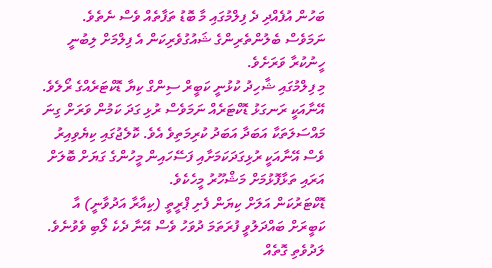ބަހުން އުފެއްދި ދެ ފިލްމުގައި މާ ބޮޑު ތަފާތެއް ވެސް ނެތެވެ. ނަމަވެސް ބެލުންތެރިންގެ ޝައުގުވެރިކަން އެ ފިލްމަށް ލިބުނީ ހީނުކުރާ ވަރަށެވެ.
މި ފިލްމުގައި ޝާހިދު ކުޅުނީ ކަބީރް ސިންގް ކިޔާ ޑޮކްޓަރެއްގެ ރޯލެވެ. އޭނާއަކީ ރަނގަޅު ޑޮކްޓަރެއް ނަމަވެސް ރުޅި ގަދަ ކަމުން ވަރަށް ގިނަ މައްސަލަތަކާ އަބަދާ އަބަދު ކުރިމަތިވެ އެވެ. ކޮލެޖުގައި ކިޔެވިއިރު ވެސް އޭނާއަކީ ރުޅިގަދަކަމަށާއި ފަސޭހައިން މީހުންގެ ގަޔަށް ބޮލަށް އަރައި ތަޅާފޮޅުމަށް މަޝްހޫރު މީހެކެވެ.
ޑޮކްޓަރުކަން އަލަށް ކިޔަން ފެށި ޕްރީތީ (ކިއާރާ އަދުވާނީ) އާ ކަބީރަށް ބައްދަލުވީ ފުރަތަމަ ދުވަހު ވެސް އޭނާ ދެކެ ލޯބި ވެވުނެވެ. ލަދުވެތި ގޮތެއް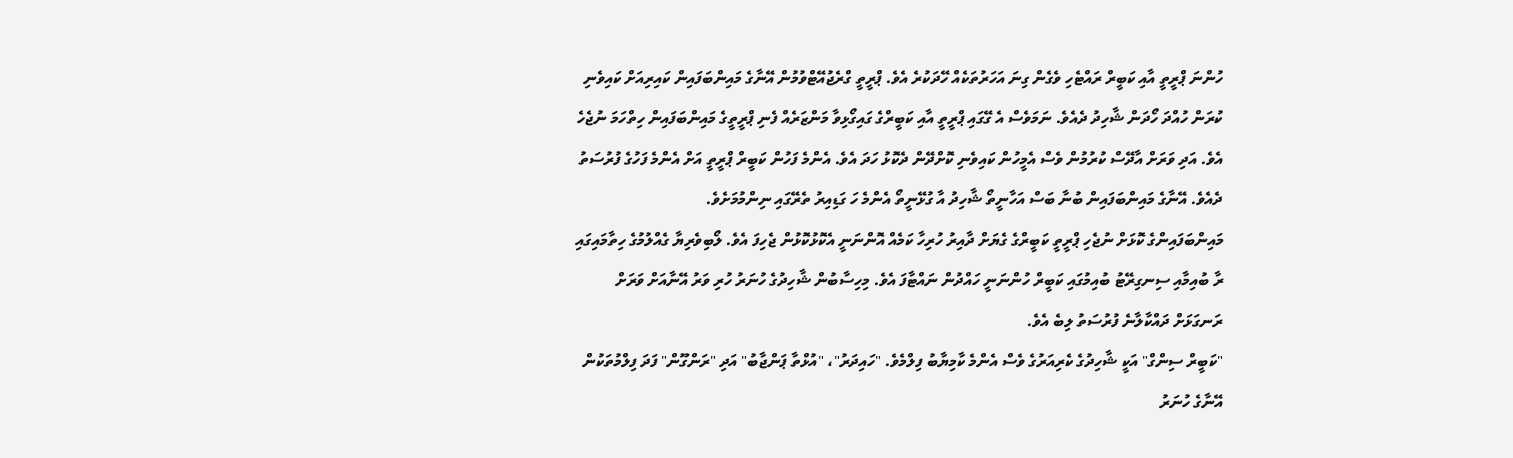ހުންނަ ޕްރީތީ އާއި ކަބީރް ރައްޓެހި ވެގެން ގިނަ އަހަރުތަކެއް ހޭދަކުރެ އެވެ. ޕްރީތީ ގްރެޖުއޭޓްވުމުން އޭނާގެ މައިންބަފައިން ކައިރިއަށް ކައިވެނި ކުރަން ހުއްދަ ހޯދަން ޝާހިދު ދެއެވެ. ނަމަވެސް އެ ގޭގައި ޕްރީތީ އާއި ކަބީރްގެ ގައިގޯޅިވާ މަންޒަރެއް ފެނި ޕްރީތީގެ މައިންބަފައިން ހިތްހަމަ ނުޖެހެ އެވެ. އަދި ވަރަށް އާދޭސް ކުރުމުން ވެސް އެމީހުން ކައިވެނި ކޮށްދޭން ދެކޮޅު ހަދަ އެވެ. އެންމެ ފަހުން ކަބީރް ޕްރީތީ އަށް އެންމެ ފަހުގެ ފުރުސަތު ދެއެވެ. އޭނާގެ މައިންބަފައިން ބުނާ ބަސް އަހާނީތޯ ޝާހިދު އާ ގުޅޭނީތޯ އެންމެ ހަ ގަޑިއިރު ތެރޭގައި ނިންމުމަށެވެ.
މައިންބަފައިންގެ ކޮޅަށް ނުޖެހި ޕްރީތީ ކަބީރްގެ ގެޔަށް ދާއިރު ހުރިހާ ކަމެއް އޮންނަނީ އެކޮޅުކޮޅުން ޖެހިފަ އެވެ. ލޯބިވެރިޔާ ގެއްލުމުގެ ހިތާމައިގައި ރާ ބުއިމާއި ސިނގިރޭޓު ބުއިމުގައި ކަބީރް ހުންނަނީ ހައްދުން ނައްޓާފަ އެވެ. މިހިސާބުން ޝާހިދުގެ ހުނަރު ހުރި ވަރު އޭނާއަށް ވަރަށް ރަނގަޅަށް ދައްކާލާނެ ފުރުސަތު ލިބެ އެވެ.
"ކަބީރް ސިންގް" އަކީ ޝާހިދުގެ ކެރިއަރުގެ ވެސް އެންމެ ކާމިޔާބު ފިލްމެވެ. "ހައިދަރު"، "އުޅްތާ ޕަންޖާބު" އަދި "ރަންގޫން" ފަދަ ފިލްމުތަކުން އޭނާގެ ހުނަރު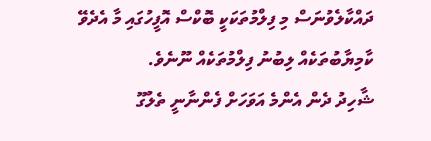ދައްކާލެވުނަސް މި ފިލްމުތަކަކީ ބޮކްސް އޮފީހުގައި މާ އެދެވޭ ކާމިޔާބުތަކެއް ލިބުނު ފިލްމުތަކެއް ނޫނެވެ.
ޝާހިދު ދެން އެންމެ އަވަހަށް ފެންނާނީ ތެލުގޫ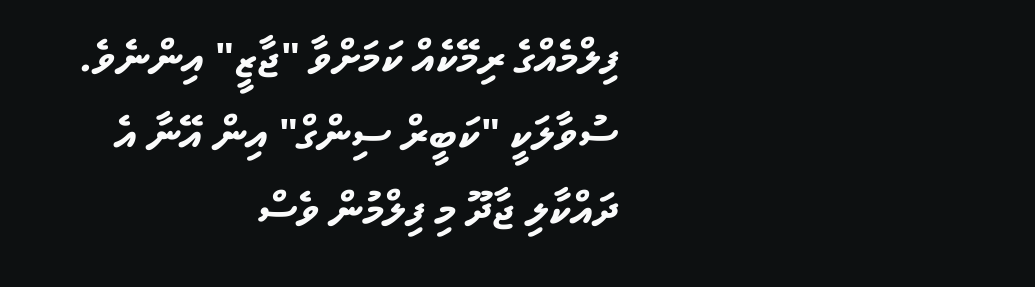ފިލްމެއްގެ ރިމޭކެއް ކަމަށްވާ "ޖާޒީ" އިންނެވެ. ސުވާލަކީ "ކަބީރް ސިންގް" އިން އޭނާ އެ ދައްކާލި ޖާދޫ މި ފިލްމުން ވެސް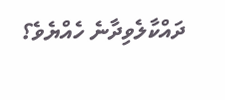ދައްކާލެވިދާނެ ހެއްޔެވެ؟